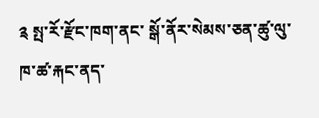༉ སྤ་རོ་རྫོང་ཁག་ནང་ སྒོ་ནོར་སེམས་ཅན་ཚུ་ལུ་ ཁ་ཚ་རྐང་ནད་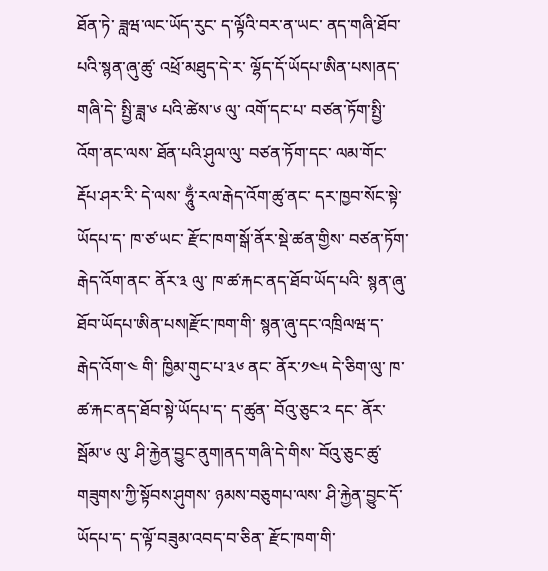ཐོན་ཏེ་ ཟླཝ་ལང་ཡོད་རུང་ ད་ལྟོའི་བར་ན་ཡང་ ནད་གཞི་ཐོབ་པའི་སྙན་ཞུ་ཚུ་ འཕྲོ་མཐུད་དེ་ར་ ལྷོད་དོ་ཡོདཔ་ཨིན་པས།ནད་གཞི་དེ་ སྤྱི་ཟླ་༦ པའི་ཚེས་༦ ལུ་ འགོ་དང་པ་ བཙན་ཏོག་སྤྱི་འོག་ནང་ལས་ ཐོན་པའི་ཤུལ་ལུ་ བཙན་ཏོག་དང་ ལམ་གོང་ རྡོཔ་ཤར་རི་ དེ་ལས་ ཧཱུྂ་རལ་རྒེད་འོག་ཚུ་ནང་ དར་ཁྱབ་སོང་སྟེ་ཡོདཔ་ད་ ཁ་ཙ་ཡང་ རྫོང་ཁག་སྒོ་ནོར་སྡེ་ཚན་གྱིས་ བཙན་ཏོག་རྒེད་འོག་ནང་ ནོར་༣ ལུ་ ཁ་ཚ་རྐང་ནད་ཐོབ་ཡོད་པའི་ སྙན་ཞུ་ཐོབ་ཡོདཔ་ཨིན་པས།རྫོང་ཁག་གི་ སྙན་ཞུ་དང་འཁྲིལཝ་ད་ རྒེད་འོག་༤ གི་ ཁྱིམ་གུང་པ་༣༦ ནང་ ནོར་༡༤༥ དེ་ཅིག་ལུ་ ཁ་ཚ་རྐང་ནད་ཐོབ་སྟེ་ཡོདཔ་ད་ ད་ཚུན་ བོའུ་ཅུང་༢ དང་ ནོར་སྦོམ་༦ ལུ་ ཤི་རྐྱེན་བྱུང་ནུག།ནད་གཞི་དེ་གིས་ བོའུ་ཅུང་ཚུ་ གཟུགས་ཀྱི་སྟོབས་ཤུགས་ ཉམས་བཅུགཔ་ལས་ ཤི་རྐྱེན་བྱུང་དོ་ཡོདཔ་ད་ ད་ལྟོ་བཟུམ་འབད་བ་ཅིན་ རྫོང་ཁག་གི་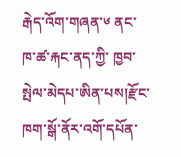རྒེད་འོག་གཞན་༦ ནང་ ཁ་ཚ་རྐང་ནད་ཀྱི་ ཁྱབ་སྤེལ་མེདཔ་ཨིན་པས།རྫོང་ཁག་སྒོ་ནོར་འགོ་དཔོན་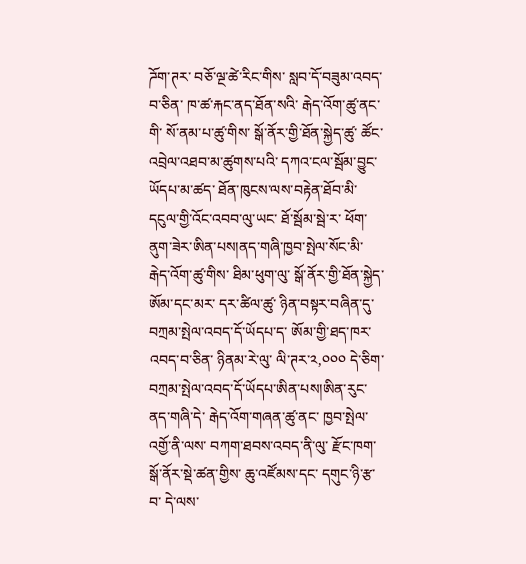ཌོག་ཊར་ བཅོ་ལྔ་ཚེ་རིང་གིས་ སླབ་དོ་བཟུམ་འབད་བ་ཅིན་ ཁ་ཚ་རྐང་ནད་ཐོན་སའི་ རྒེད་འོག་ཚུ་ནང་གི་ སོ་ནམ་པ་ཚུ་གིས་ སྒོ་ནོར་གྱི་ཐོན་སྐྱེད་ཚུ་ ཚོང་འབྲེལ་འཐབ་མ་ཚུགས་པའི་ དཀའ་ངལ་སྦོམ་བྱུང་ཡོདཔ་མ་ཚད་ ཐོན་ཁུངས་ལས་བརྟེན་ཐོབ་མི་ དངུལ་གྱི་འོང་འབབ་ལུ་ཡང་ ཐོ་སྦོམ་སྦེ་ར་ ཕོག་ནུག་ཟེར་ཨིན་པས།ནད་གཞི་ཁྱབ་སྤེལ་སོང་མི་ རྒེད་འོག་ཚུ་གིས་ ཐིམ་ཕུག་ལུ་ སྒོ་ནོར་གྱི་ཐོན་སྐྱེད་ ཨོམ་དང་མར་ དར་ཚིལ་ཚུ་ ཉིན་བསྟར་བཞིན་དུ་ བཀྲམ་སྤེལ་འབད་དོ་ཡོདཔ་ད་ ཨོམ་གྱི་ཐད་ཁར་འབད་བ་ཅིན་ ཉིནམ་རེ་ལུ་ ལི་ཊར་༢,༠༠༠ དེ་ཅིག་ བཀྲམ་སྤེལ་འབད་དོ་ཡོདཔ་ཨིན་པས།ཨིན་རུང་ ནད་གཞི་དེ་ རྒེད་འོག་གཞན་ཚུ་ནང་ ཁྱབ་སྤེལ་འགྱོ་ནི་ལས་ བཀག་ཐབས་འབད་ནི་ལུ་ རྫོང་ཁག་སྒོ་ནོར་སྡེ་ཚན་གྱིས་ ཆུ་འཛོམས་དང་ དགུང་ཉི་རྩ་བ་ དེ་ལས་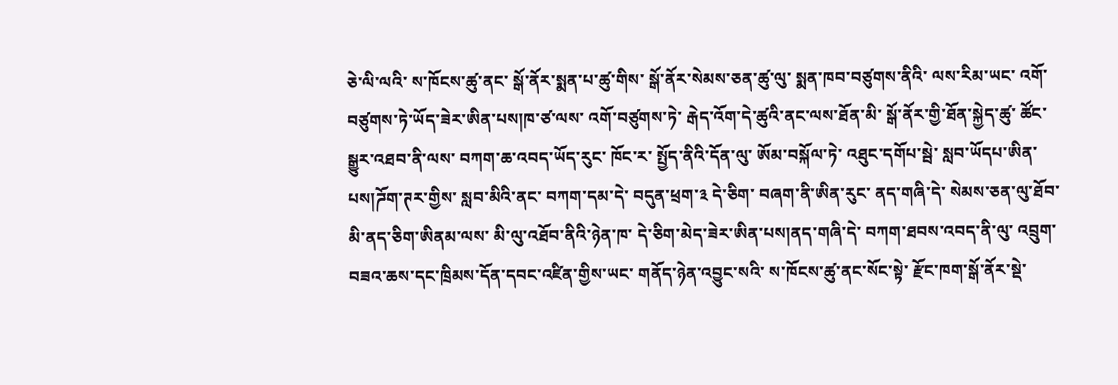ཅེ་ལི་ལའི་ ས་ཁོངས་ཚུ་ནང་ སྒོ་ནོར་སྨན་པ་ཚུ་གིས་ སྒོ་ནོར་སེམས་ཅན་ཚུ་ལུ་ སྨན་ཁབ་བཙུགས་ནིའི་ ལས་རིམ་ཡང་ འགོ་བཙུགས་ཏེ་ཡོད་ཟེར་ཨིན་པས།ཁ་ཙ་ལས་ འགོ་བཙུགས་ཏེ་ རྒེད་འོག་དེ་ཚུའི་ནང་ལས་ཐོན་མི་ སྒོ་ནོར་གྱི་ཐོན་སྐྱེད་ཚུ་ ཚོང་སྒྱུར་འཐབ་ནི་ལས་ བཀག་ཆ་འབད་ཡོད་རུང་ ཁོང་ར་ སྤྱོད་ནིའི་དོན་ལུ་ ཨོམ་བསྐོལ་ཏེ་ འཐུང་དགོཔ་སྦེ་ སླབ་ཡོདཔ་ཨིན་པས།ཌོག་ཊར་གྱིས་ སླབ་མིའི་ནང་ བཀག་དམ་དེ་ བདུན་ཕྲག་༣ དེ་ཅིག་ བཞག་ནི་ཨིན་རུང་ ནད་གཞི་དེ་ སེམས་ཅན་ལུ་ཐོབ་མི་ནད་ཅིག་ཨིནམ་ལས་ མི་ལུ་འཐོབ་ནིའི་ཉེན་ཁ་ དེ་ཅིག་མེད་ཟེར་ཨིན་པས།ནད་གཞི་དེ་ བཀག་ཐབས་འབད་ནི་ལུ་ འབྲུག་བཟའ་ཆས་དང་ཁྲིམས་དོན་དབང་འཛིན་གྱིས་ཡང་ གནོད་ཉེན་འབྱུང་སའི་ ས་ཁོངས་ཚུ་ནང་སོང་སྟེ་ རྫོང་ཁག་སྒོ་ནོར་སྡེ་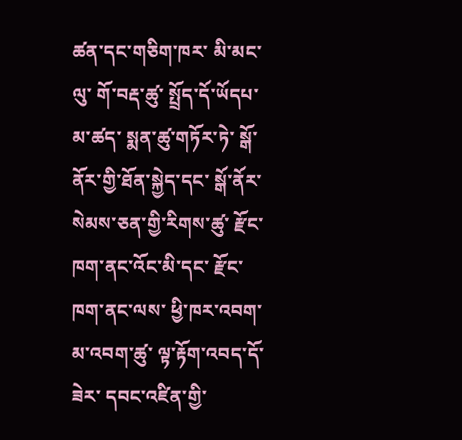ཚན་དང་གཅིག་ཁར་ མི་མང་ལུ་ གོ་བརྡ་ཚུ་ སྤྲོད་དོ་ཡོདཔ་མ་ཚད་ སྨན་ཚུ་གཏོར་ཏེ་ སྒོ་ནོར་གྱི་ཐོན་སྐྱེད་དང་ སྒོ་ནོར་སེམས་ཅན་གྱི་རིགས་ཚུ་ རྫོང་ཁག་ནང་འོང་མི་དང་ རྫོང་ཁག་ནང་ལས་ ཕྱི་ཁར་འབག་མ་འབག་ཚུ་ ལྟ་རྟོག་འབད་དོ་ཟེར་ དབང་འཛིན་གྱི་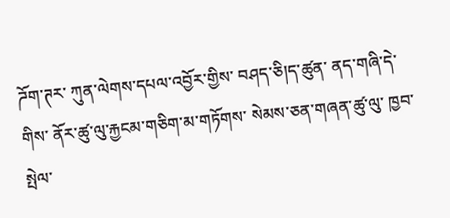ཌོག་ཊར་ ཀུན་ལེགས་དཔལ་འབྱོར་གྱིས་ བཤད་ཅི།ད་ཚུན་ ནད་གཞི་དེ་གིས་ ནོར་ཚུ་ལུ་རྐྱངམ་གཅིག་མ་གཏོགས་ སེམས་ཅན་གཞན་ཚུ་ལུ་ ཁྱབ་སྤེལ་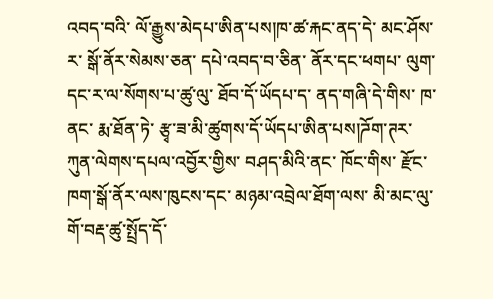འབད་བའི་ ལོ་རྒྱུས་མེདཔ་ཨིན་པས།ཁ་ཚ་རྐང་ནད་དེ་ མང་ཤོས་ར་ སྒོ་ནོར་སེམས་ཅན་ དཔེ་འབད་བ་ཅིན་ ནོར་དང་ཕགཔ་ ལུག་དང་ར་ལ་སོགས་པ་ཚུ་ལུ་ ཐོབ་དོ་ཡོདཔ་ད་ ནད་གཞི་དེ་གིས་ ཁ་ནང་ རྨ་ཐོན་ཏེ་ རྩྭ་ཟ་མི་ཚུགས་དོ་ཡོདཔ་ཨིན་པས།ཌོག་ཊར་ ཀུན་ལེགས་དཔལ་འབྱོར་གྱིས་ བཤད་མིའི་ནང་ ཁོང་གིས་ རྫོང་ཁག་སྒོ་ནོར་ལས་ཁུངས་དང་ མཉམ་འབྲེལ་ཐོག་ལས་ མི་མང་ལུ་ གོ་བརྡ་ཚུ་སྤྲོད་དོ་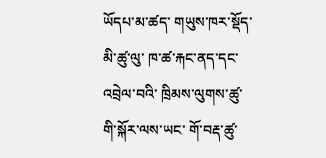ཡོདཔ་མ་ཚད་ གཡུས་ཁར་སྡོད་མི་ཚུ་ལུ་ ཁ་ཚ་རྐང་ནད་དང་འབྲེལ་བའི་ ཁྲིམས་ལུགས་ཚུ་གི་སྐོར་ལས་ཡང་ གོ་བརྡ་ཚུ་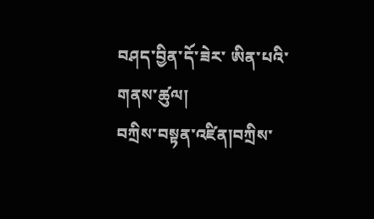བཤད་བྱིན་དོ་ཟེར་ ཨིན་པའི་གནས་ཚུལ།
བཀྲིས་བསྟན་འཛིན།བཀྲིས་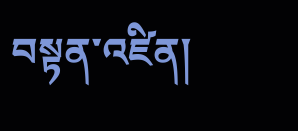བསྟན་འཛིན།